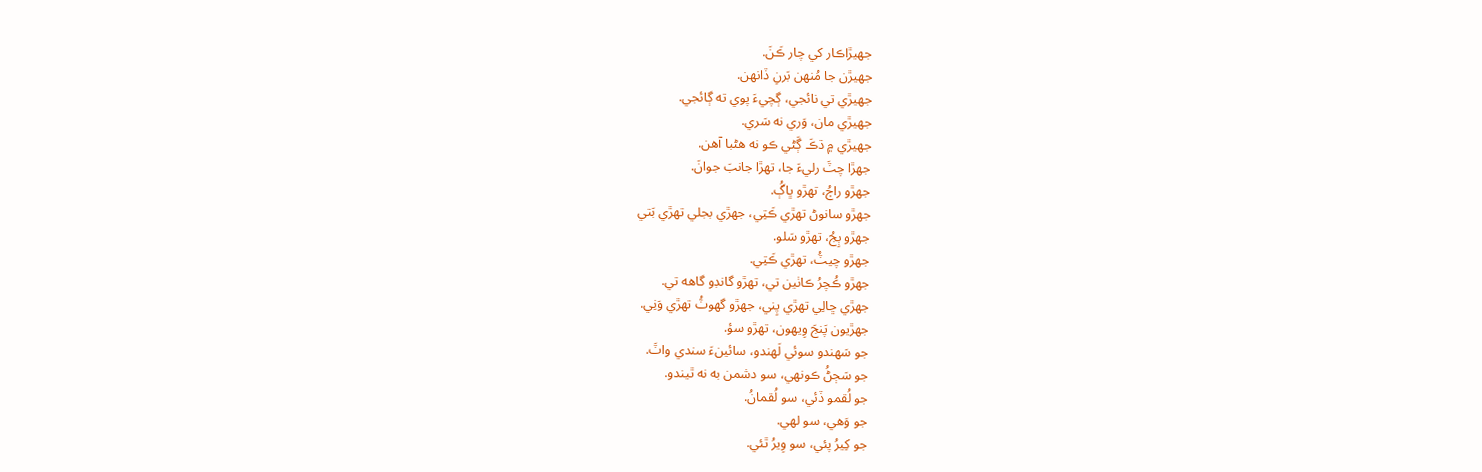جهيڙاڪار کي چار ڪَنَ.
جهيڙن جا مُنهن بَرنِ ڏانهن.
جهيڙي تي نائجي، ڳچيءَ پوي ته ڳائجي.
جهيڙي مان، وَري نه سَري.
جهيڙي ۾ ڌڪَ ڳَڻي ڪو نه هڻبا آهن.
جهڙا چٽَ رليءَ جا، تهڙا جانبَ جوانَ.
جهڙو راڄُ، تهڙو ڀاڳُ.
جهڙو سانوڻ تهڙي ڪَتِي، جهڙي بجلي تهڙي بَتي
جهڙو ٻِجُ، تهڙو سَلو.
جهڙو چيٽُ، تهڙي ڪَتِي.
جهڙو ڪُچرُ ڪاٺين تي، تهڙو گانڊو گاهه تي.
جهڙي ڇالِي تهڙي پِني، جهڙو گهوٽُ تهڙي وَنِي.
جهڙيون پَنجَ وِيهون، تهڙو سؤ.
جو سَهندو سوئي لَهندو، سائينءَ سندي واٽَ.
جو سَڄڻُ ڪونهي، سو دشمن به نه ٿيندو.
جو لُقمو ڏئي، سو لُقمانُ.
جو وَهي، سو لهي.
جو کِيرُ پئي، سو وِيرُ ٿئي.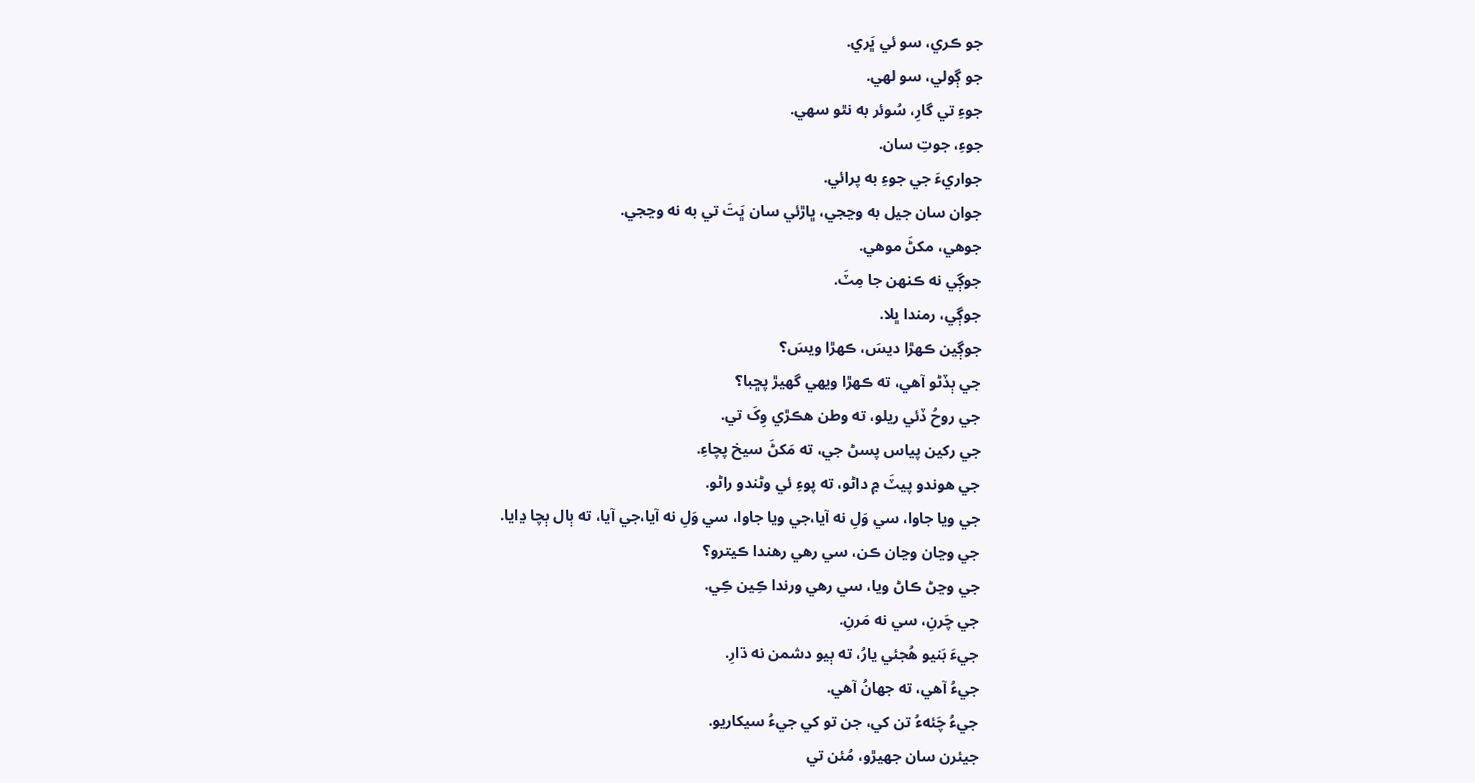جو ڪري، سو ئي ڀَري.
جو ڳولي، سو لهي.
جوءِ تي گارِ، سُوئر به نٿو سهي.
جوءِ، جوتِ سان.
جواريءَ جي جوءِ به پرائي.
جوان سان جيل به وڃجي، ڀاڙئي سان ڀَتَ تي به نه وڃجي.
جوهي، مکڻَ موهي.
جوڳي نه ڪنهن جا مِٽَ.
جوڳي، رمندا ڀلا.
جوڳين ڪهڙا ديسَ، ڪهڙا ويسَ؟
جي ٻڏڻو آهي، ته ڪهڙا ويهي گهيڙ پڇبا؟
جي روحُ ڏئي ريلو، ته وطن هڪڙي وِکَ تي.
جي رکين پياس پسڻ جي، ته مَکڻَ سيخ پچاءِ.
جي هوندو پيٽَ ۾ داڻو، ته پوءِ ئي وڻندو راڻو.
جي ويا جاوا، سي وَلِ نه آيا،جي ويا جاوا، سي وَلِ نه آيا،جي آيا، ته ٻال ٻچا ڍايا.
جي وڃان وڃان ڪن، سي رهي رهندا ڪيترو؟
جي وڃڻ ڪاڻ ويا، سي رهي ورندا ڪِين ڪِي.
جي چَرنِ، سي نه مَرنِ.
جيءَ بَنيو هُجئي يارُ، ته ٻيو دشمن نه ڌارِ.
جيءُ آهي، ته جهانُ آهي.
جيءُ چَئهءُ تن کي، جن تو کي جيءُ سيکاريو.
جيئرن سان جهيڙو، مُئن تي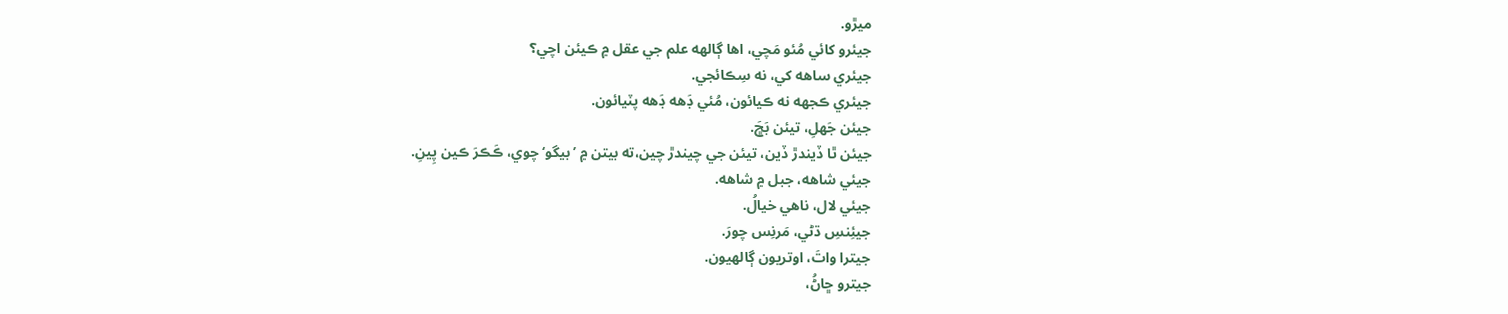ميڙو.
جيئرو کائي مُئو مَچي، اها ڳالهه علم جي عقل ۾ ڪيئن اچي؟
جيئري ساهه کي، نه سِڪائجي.
جيئري ڪجهه نه ڪيائون، مُئي ڊَهه ڊَهه پٽيائون.
جيئن جَهلِ، تيئن بَڇَ.
جيئن ٿا ڏيندڙ ڏين، تيئن جي چيندڙ چين،ته بيتن ۾ ’بيگو‘ چوي، ڪَڪرَ ڪين پِينِ.
جيئي شاهه، جبل ۾ شاهه.
جيئي لال، ناهي خيالُ.
جيئِنسِ ڌڻي، مَرنِس چورَ.
جيترا واتَ، اوتريون ڳالهيون.
جيترو ڇاڻُ،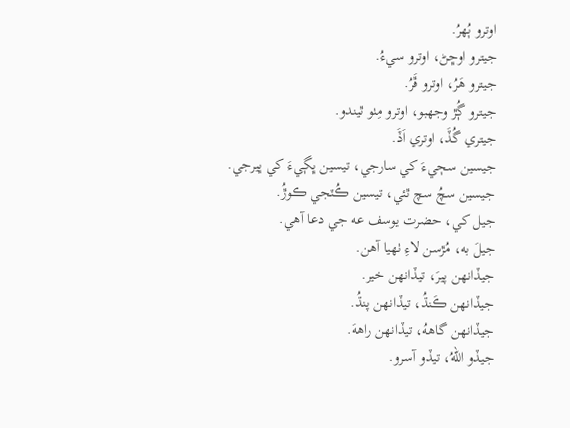اوترو ٻُهرُ.
جيترو اوڇڻ، اوترو سيءُ.
جيترو هَرُ، اوترو ڦَرُ.
جيترو ڳُڙ وجهبو، اوترو مِٺو ٿيندو.
جيتري گُڏَ، اوتري اَڏَ.
جيسين سڄيءَ کي سارجي، تيسين ڀڳيءَ کي ڀيرجي.
جيسين سچُ سچ ٿئي، تيسين ڪُٽجي ڪوڙُ.
جيل کي، حضرت يوسف عه جي دعا آهي.
جيلَ به، مُڙسن لاءِ ٺهيا آهن.
جيڏانهن پيرَ، تيڏانهن خير.
جيڏانهن ڪَنڌُ، تيڏانهن پنڌُ.
جيڏانهن گاههُ، تيڏانهن راههَ.
جيڏو اللهُ، تيڏو آسرو.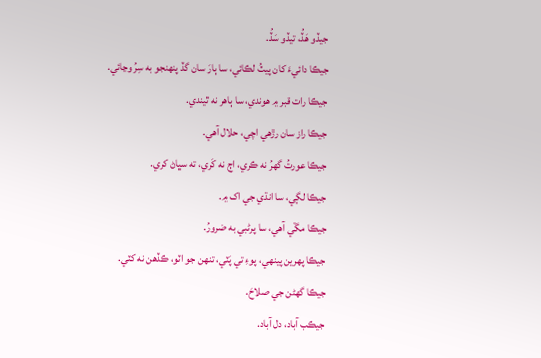جيڏو هَڏُ، تيڏو سَڏُ.
جيڪا دائيءَ کان پيٽُ لڪائي، سا ٻارَ سان گڏ پنهنجو به سِرُ وڃائي.
جيڪا رات قبر ۾ هوندي، سا ٻاهر نه ٿيندي.
جيڪا راز سان رڙهي اچي، حلال آهي.
جيڪا عورتُ گهرُ نه ڪري، اڄ نه کَري، ته سڀاڻ کري.
جيڪا لڳي، سا انڌي جي اک ۾.
جيڪا مڱي آهي، سا پرڻبي به ضرورُ.
جيڪا پهرين پينهي، پوءِ تي پَٽي، تنهن جو اٽو، ڪڏهن نه کٽي.
جيڪا گهڻن جي صلاحَ.
جيڪب آباد، دل آباد.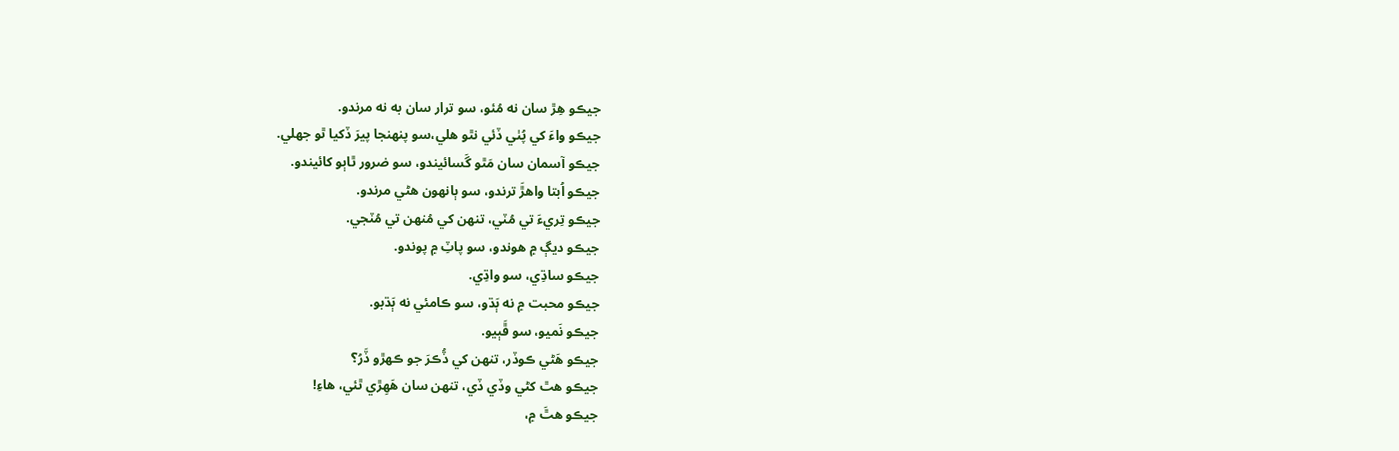جيڪو هِڙ سان نه مُئو، سو ترار سان به نه مرندو.
جيڪو واءَ کي پُٺي ڏئي نٿو هلي،سو پنهنجا پيرَ ڏکيا ٿو جهلي.
جيڪو آسمان سان مَٿو گَسائيندو، سو ضرور ٿاٻو کائيندو.
جيڪو اُبتا واهڙَ ترندو، سو ٻانهون هڻي مرندو.
جيڪو تِريءَ تي مُٽي، تنهن کي مُنهن تي مُٽجي.
جيڪو ديڳ ۾ هوندو، سو پاٽِ ۾ پوندو.
جيڪو ساڌِي، سو واڌِي.
جيڪو محبت ۾ نه ٻَڌو، سو ڪامئي نه ٻَڌبو.
جيڪو نَميو، سو ڦَٻيو.
جيڪو هَڻي ڪوڏر، تنهن کي ڏُڪرَ جو ڪهڙو ڏَرُ؟
جيڪو هٿ کڻي وڏي ڏي، تنهن سان هَهِڙي ٿئي، هاءِ!
جيڪو هٿَ ۾،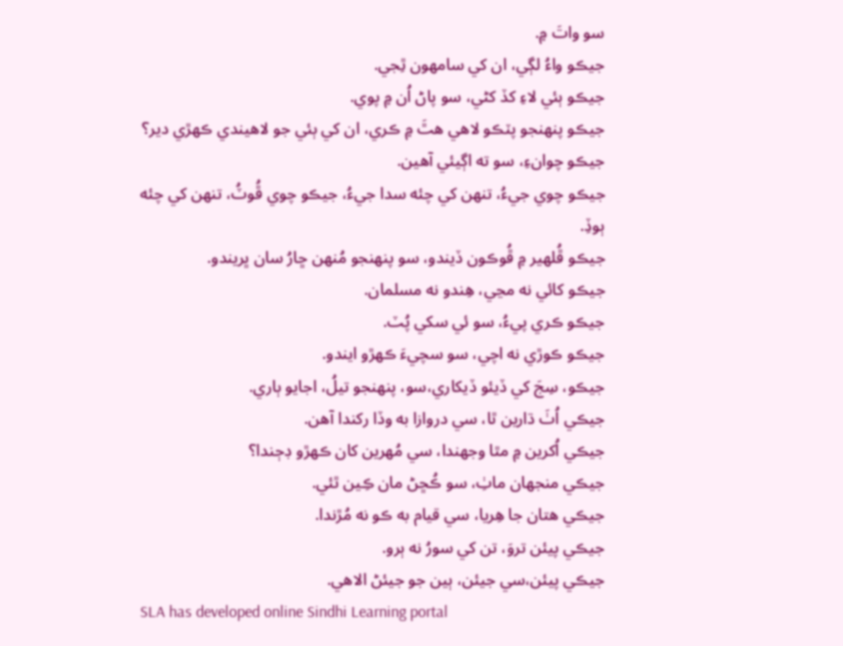سو واتَ ۾.
جيڪو واءُ لڳي، ان کي سامهون ٿِجي.
جيڪو ٻئي لاءِ کڏ کڻي، سو پاڻ اُن ۾ پوي.
جيڪو پنهنجو پٽڪو لاهي هٿَ ۾ ڪري، ان کي ٻئي جو لاهيندي ڪهڙي دير؟
جيڪو چوانءِ، سو ته اڳيئي آهين.
جيڪو چوي جيءُ، تنهن کي چئه سدا جيءُ، جيڪو چوي ڦُوٽُ، تنهن کي چئه ٻوڏِ.
جيڪو ڦُلهير ۾ ڦُوڪون ڏيندو، سو پنهنجو مُنهن ڇارُ سان ڀريندو.
جيڪو کائي نه مڃي، هِندو نه مسلمان.
جيڪو ڪري پيءُ، سو ئي سکي پُٽ.
جيڪو ڪوڙي نه اچي، سو سچيءَ ڪهڙو ايندو.
جيڪو، سِجَ کي ڏيئو ڏيکاري،سو، پنهنجو تيلُ، اجايو ٻاري.
جيڪي اُٺَ ڌارين ٿا، سي دروازا به وڏا رکندا آهن.
جيڪي اُکرين ۾ مٿا وجهندا، سي مُهرين کان ڪهڙو ڊڄندا؟
جيڪي منجهان ماٺِ، سو ڪُڇڻ مان ڪِين ٿئي.
جيڪي هتان جا هِريا، سي قيام به ڪو نه مُڙندا.
جيڪي پيئن تروَ، تن کي سورُ نه ٻرو.
جيڪي پيئن،سي جيئن، ٻين جو جيئڻ الاهي.
SLA has developed online Sindhi Learning portal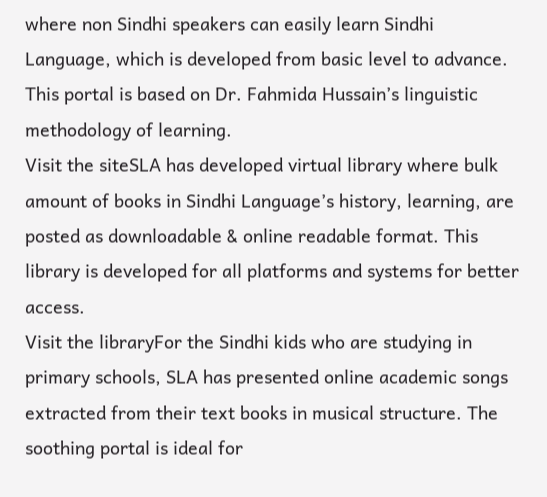where non Sindhi speakers can easily learn Sindhi Language, which is developed from basic level to advance. This portal is based on Dr. Fahmida Hussain’s linguistic methodology of learning.
Visit the siteSLA has developed virtual library where bulk amount of books in Sindhi Language’s history, learning, are posted as downloadable & online readable format. This library is developed for all platforms and systems for better access.
Visit the libraryFor the Sindhi kids who are studying in primary schools, SLA has presented online academic songs extracted from their text books in musical structure. The soothing portal is ideal for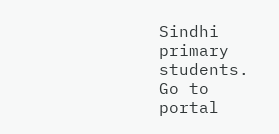Sindhi primary students.
Go to portal